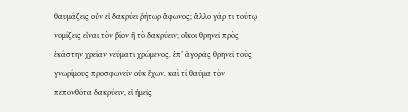θαυμάζεις οὖν εἰ δακρύει ῥήτωρ ἄφωνος; ἄλλο γάρ τι τούτῳ νομίζεις εἶναι τὸν βίον ἢ τὸ δακρύειν; οἴκοι θρηνεῖ πρὸς ἑκάστην χρείαν νεύματι χρώμενος. ἐπ’ ἀγορᾶς θρηνεῖ τοὺς γνωρίμους προσφωνεῖν οὐκ ἔχων. καὶ τί θαῦμα τὸν πεπονθότα δακρύειν, εἰ ἡμεῖς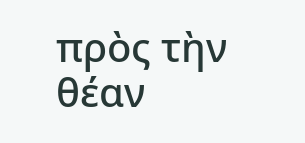πρὸς τὴν θέαν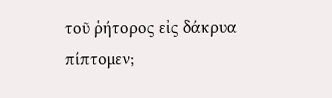τοῦ ῥήτορος εἰς δάκρυα πίπτομεν;